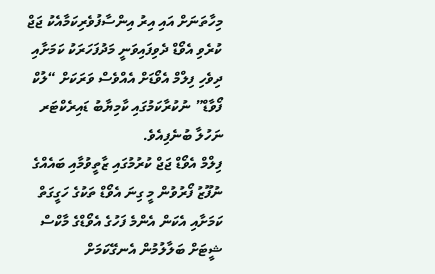މިހާތަނަށް އައި އިރު އިންސާފުވެރިކަމާއެކު ޖަޖް ކުރެވި އެވޯޑް ދެވިފައިވަނީ މަދުފަހަރަކު ކަމަށާއި ދިވެހި ފިލްމް އެވޯޑަށް އެއްވެސް ވަރަކަށް “ލުކް ފޯވާޑް” ނުކުރާކަމުގައި ކާމިޔާބު ޑައިރެކްޓަރ ނަހުލާ ބުނެފިއެވެ.
ފިލްމް އެވޯޑް ޖަޖް ކުރުމުގައި ޒާތީވުމާއި ބައެއްގެ ނުފޫޒު ފޯރުވުން މީ ގިނަ އެވޯޑް ތަކުގެ ހަގީގަތް ކަމަށާއި އެކަން އެންމެ ފަހުގެ އެވޯޑްގެ މާކްސް ޝީޓަށް ބަލާލުމުން އެނގޭކަމަށް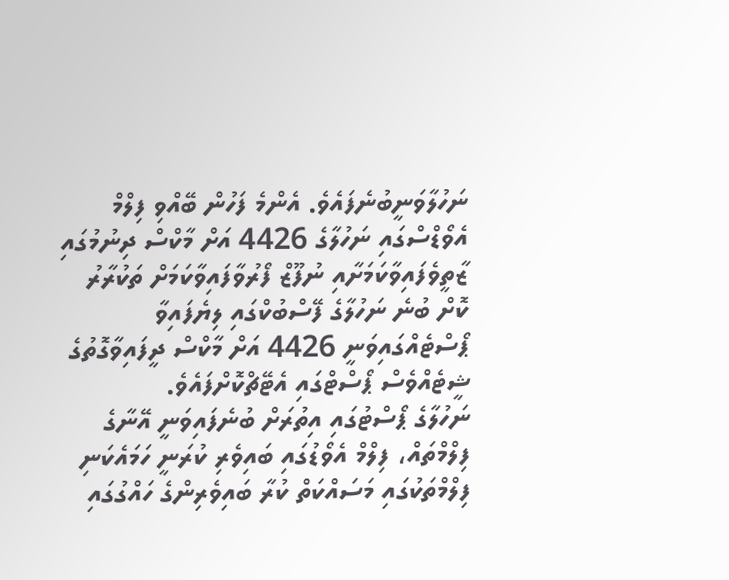ނަހުލާވަނީބުނެފައެވެ. އެންމެ ފަހުން ބޭއްވި ފިލްމް އެވޯޑްސްގައި ނަހުލާގެ 4426 އަށް މާކްސް ދިނުމުގައި ޒާތީވެފައިވާކަމަށާއި ނުފޫޒް ފޯރުވާފައިވާކަމަށް ތަކުރާރު ކޮށް ބުނެ ނަހުލާގެ ފޭސްބުކްގައި ލިޔެފައިވާ ޕޯސްޓެއްގައިވަނީ 4426 އަށް މާކްސް ދީފައިވާގޮތުގެ ޝީޓެއްވެސް ޕޯސްޓްގައި އެޓޭޗްކޮށްފައެވެ.
ނަހުލާގެ ޕޯސްޓުގައި އިތުރަށް ބުނެފައިވަނީ އޭނާގެ ފިލްމްތައް، ފިލްމް އެވޯޑުގައި ބައިވެރި ކުރަނީ ހަމައެކަނި ފިލްމްތަކުގައި މަސައްކަތް ކުރާ ބައިވެރިންގެ ހައްގުގައި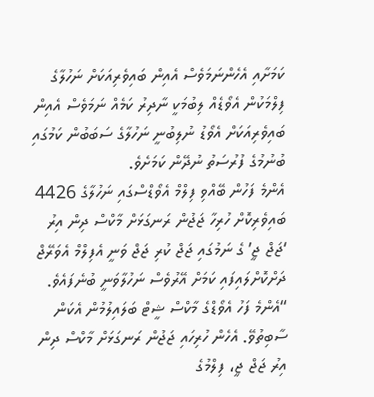ކަމަށާއި އެހެންނަމަވެސް އެއިން ބައިވެރިއަކަށް ނަހުލާގެ ފިލްމަކުން އެވޯޑެއް ލިބުމަކީ ނާދިރު ކަމެއް ނަމަވެސް އެއިން ބައިވެރިއަކަށް އެވޯޑު ނުލިބުނީ ނަހުލާގެ ސަބަބުން ކަމުގައި ބުނުމުގެ ފުރުސަތު ނުދޭން ކަމަށެވެ.
އެންމެ ފަހުން ބޭއްވި ފިލްމް އެވޯޑްސްގައި ނަހުލާގެ 4426 ބައިވެރިކޮށް ހުރިހާ ޖަޖުން ރަނގަޅަށް މާކްސް ދިން އިރު ‘ޖަޖް ޖީ’ ގެ ނަމުގައި ޖަޖް ކުރި ޖަޖް ވަނީ އެފިލްމް އެވަރޭޖް ދަށްކޮށްލައިފައި ކަމަށް އޭރުވެސް ނަހުލާވަނީ ބުނެފައެވެ.
“އެންމެ ފަހު އެވޯޑްގެ މާކްސް ޝީޓް ބަލައިލުމުން އެކަން ސާބިތުވޭ. އެހެން ހުރިހައި ޖަޖުން ރަނގަޅަށް މާކްސް ދިން އިރު ޖަޖް ޖީ، ފިލްމުގެ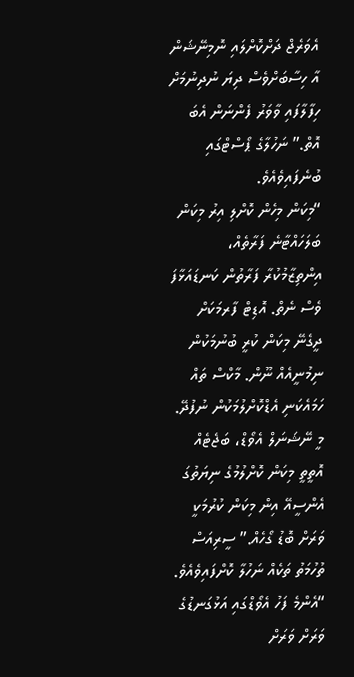އެވަރެޖް ދަށްކޮށްލައި ނޮމިނޭޝަން އާ ހިސާބަށްވެސް ދިޔަ ނުދިނުމަށް ހިފާލާފައި ވާވަރު ފެންނަން އެބަ އޮތް.” ނަހުލާގެ ޕޯސްޓްގައި ބުނެފައިވެއެވެ.
“މިކަން މިހެން ކޮށްލި އިރު މިކަން ބަލަހައްޓާނެ ފަރާތެއް، އިންތިޒާމުކުރާ ފަރާތުން ކަނޑައަޅާފަ ވެސް ނެތް. އޮޑިޓް ފާރމަކަށް ދީގެނޭ މިކަން ކުރީ ބުނުމަކުން ނިމުނީއެއް ނޫން. މާކްސް ތައް ހަމައެކަނި އެޑްކޮށްލުމަކުން ނުފުދޭ. މީ ނޭޝަނަލް އެވޯޑް، ބަޖެޓެއް އޮތީތީ މިކަން ކޮށްލުމުގެ ނިޔަތުގަ އެންސީއޭ އިން މިކަން ކުރުމަކީ ވަރަށް ބޮޑު ގޯހެއް.” ސީރިއަސް ތުހުމަތު ތަކެއް ނަހުލާ ކޮށްފައިވެއެވެ.
“އެންމެ ފަހު އެވޯޑްގައި އަޅުގަނޑުގެ ވަރަށް ވަރަށް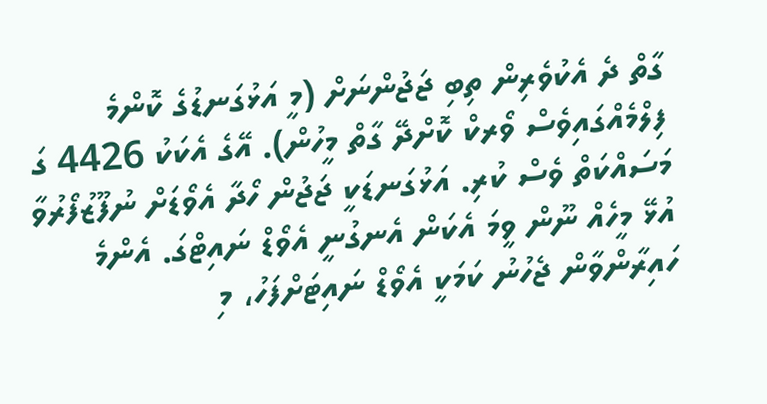ގާތް ދެ އެކުވެރިން ތިބި ޖަޖުންނަށް (މީ އަޅުގަނޑުގެ ކޮންމެ ފިލްމެއްގައިވެސް ވޯރކް ކޮށްދޭ ގާތް މީހުން). އޭގެ އެކަކު 4426 ގަ މަސައްކަތް ވެސް ކުރި. އަޅުގަނޑަކީ ޖަޖުން ހޯދާ އެވޯޑަށް ނުފޫޒުފޯރުވާ އުޅޭ މީހެއް ނޫން ވީމަ އެކަން އެނގުނީ އެވޯޑް ނައިޓްގަ. އެންމެ ހައިރާންވާން ޖެހުނު ކަމަކީ އެވޯޑް ނައިޓަށްފަހު، މި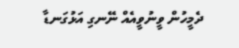ދެމީހުން ވީނުވީއެއް ނޭނގި އަޅުގަނޑާ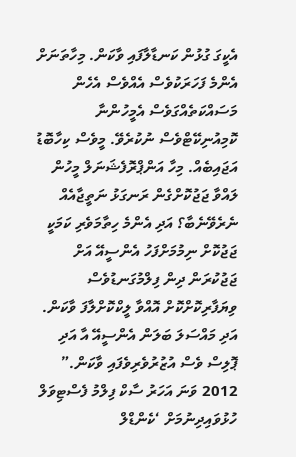އެކީގަ ގުޅުން ކަނޑާލާފައި ވާކަން. މިހާތަނަށް އެންމެ ފަހަރަކުވެސް އެއްވެސް އެހެން މަސައްކަތެއްގަވެސް އެމީހުންނާ ކޮމިއުނިކޭޓްވެސް ނުކުރެވޭ. މީވެސް ކިހާބޮޑު އަޖައިބެއް. މިހާ އަންޕްރޮފެޝަނަލް މީހުން ލައްވާ ޖަޖުކޮށްގެން ރަނގަޅު ނަތީޖާއެއް ނެރެވޭނެބާ؟ އަދި އެންމެ ހިތާމަވެރި ކަމަކީ ޖަޖުކޮށް ނިމުމަށްފަހު އެންސީއޭ އަށް ޖަޖުކުރަން ދިން ފިލްމުގަނޑުވެސް ވިޔަފާރިކޮށްކޮށް އޮއްވާ ލީކްކޮށްލާފަ ވާކަން. އަދި މައްސަލަ ބަލަން އެންސީއޭ އާ އަދި ޕޮލިސް ވެސް އުޒުރުވެރިވެފައި ވާކަން.” 2012 ވަނަ އަހަރު ސާކް ފިލްމު ފެސްޓިވަލް ހުޅުވައިދިނުމަށް ‘ކެންޑްލް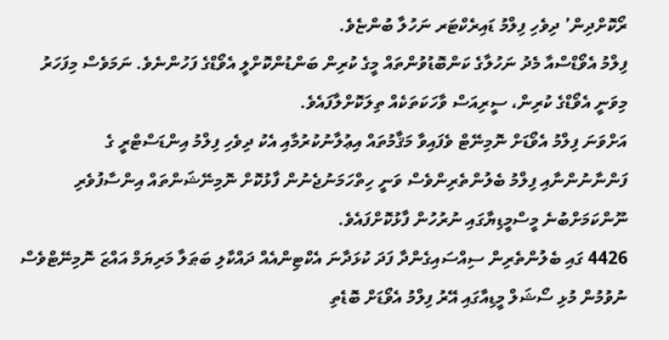ރޯކޮށްދިން’ ދިވެހި ފިލްމު ޑައިރެކްޓަރ ނަހުލާ ބުންޏެވެ.
ފިލްމު އެވޯޑްސްއާ މެދު ނަހުލާގެ ކަންބޮޑުވުންތައް މީގެ ކުރިން ބަންޑުންކޮށްލީ އެވޯޑްގެ ފަހުންނެވެ. ނަމަވެސް މިފަހަރު މިވަނީ އެވޯޑްގެ ކުރިން، ސީރިއަސް ވާހަކަތަކެއް ތިލަކޮށްލާފައެވެ.
އަށްވަނަ ފިލްމު އެވޯޑަށް ނޮމިނޭޓް ވެފައިވާ މަޤާމުތައް އިޢުލާނުކުރުމާއި އެކު ދިވެހި ފިލްމު އިންޑަސްޓްރީ ގެ ފަންނާނުންނާއި ފިލްމު ބެލުންތެރިންވެސް ވަނީ ހިތްހަމަނުޖެނުން ފާޅުކޮށް ނޮމިނޭޝަންތައް އިންސާފުވެރި ނޫންކަމަށްބުނެ މީސްމީޑިޔާގައި ނުރުހުން ފާޅުކޮށްފައެވެ.
4426 ގައި ބެލުންތެރިން ސިއްސައިގެންދާ ފަދަ ކުޅަދާނަ އެކްޓިންއެއް ދައްކާލި ބަޠަލާ މަރިޔަމް އައްޒަ ނޮމިނޭޓްވެސް ނުވުމުން މުޅި ސޯޝަލް މީޑިއާގައި އޭރު ފިލްމު އެވޯޑަށް ބޮޑެތި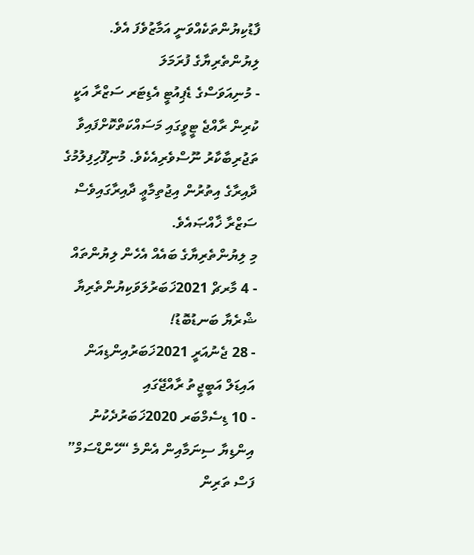ފާޑުކިޔުންތަކެއްވަނީ އަމާޒުވެފަ އެވެ.
ލިޔުންތެރިޔާގެ ފުރަމަލަ
- މުނިއަވަސްގެ ޑެޕިއުޓީ އެޑިޓަރ ސަޒްރާ އަކީ ކުރިން ރާއްޖެ ޓީވީގައި މަސައްކަތްކޮށްފައިވާ ތަޖުރިބާކާރު ނޫސްވެރިއެކެވެ. މުނިފޫހިފިލުމުގެ ދާއިރާގެ އިތުރުން އިޖުތިމާޢީ ދާއިރާގައިވެސް ސަޒްރާ ޚާއްޞައެވެ.
މި ލިޔުންތެރިޔާގެ ބައެއް އެހެން ލިޔުންތައް
- 4 މާރޗް 2021ޚަބަރުލަވަކިޔުންތެރިޔާ ޝްރެޔާ ބަނޑުބޮޑު!
- 28 ޖެނުއަރީ 2021ޚަބަރުއިންޑިއަން އައިޑަލް އަބީޖީތު ރާއްޖޭގައި
- 10 ޑިސެމްބަރ 2020ޚަބަރުދެކުނު އިންޑިޔާ ސިނަމާއިން އެންމެ “ހޭންޑްސަމް” ފަސް ތަރިން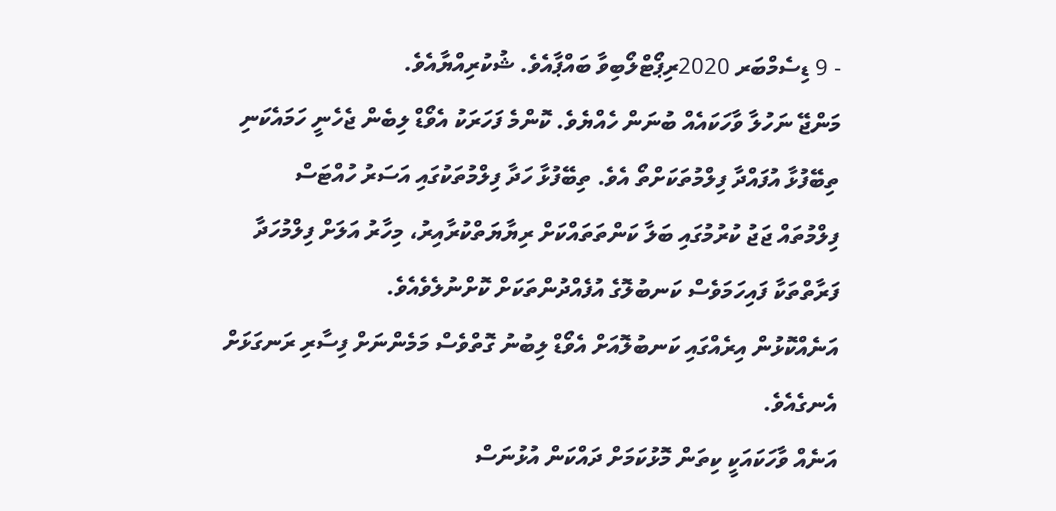- 9 ޑިސެމްބަރ 2020ރިޕޯޓްލޯބިވާ ބައްޕާއެވެ. ޝުކުރިއްޔާއެވެ.
މަންޖޭ ނަހުލާ ވާހަކައެއް ބުނަން ހެއްޔެވެ. ކޮންމެ ފަހަރަކު އެވޯޑް ލިބެން ޖެހެނީ ހަމައެކަނި
ތިބޭފުޅާ އުފައްދާ ފިލްމުތަކަށްތޯ އެވެ. ތިބޭފުޅާ ހަދާ ފިލްމުތަކުގައި އަސަރު ހުއްޓަސް
ފިލްމުތައް ޖަޖު ކުރުމުގައި ބަލާ ކަންތަތައްކަށް ރިޔާޔަތްކުރާއިރު، މިހާރު އަލަށް ފިލްމުހަދާ
ފަރާތްތަކާ ފައިހަމަވެސް ކަނބުލޮގެ އުފެއްދުންތަކަށް ކޮށްނުލެވެއެވެ.
އަނެއްކޮޅުން އިރެއްގައި ކަނބުލޮއަށް އެވޯޑް ލިބުނު ގޮތްވެސް މަމެންނަށް ފިސާރި ރަނގަޅަށް
އެނގެއެވެ.
އަނެއް ވާހަކައަކީ ކިތަން މޮޅުކަމަށް ދައްކަން އުޅުނަސް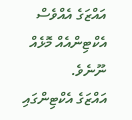އައްޒަގެ އެއްވެސް އެކްޓިންއެއް މޮޅެއް ނޫނެވެ.
އައްޒަގެ އެކްޓިންގައި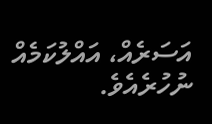އަސަރެއް، އައްލުކަމެއް ނުހުރެއެވެ.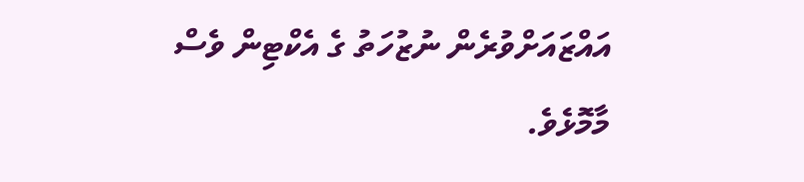އައްޒައަށްވުރެން ނުޒުހަތު ގެ އެކްޓިން ވެސް
މާމޮޅެވެ.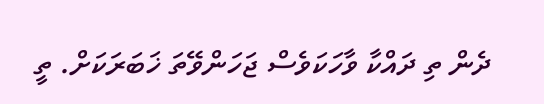ދެން ތި ދައްކާ ވާހަކަވެސް ޖަހަންވޭތަ ޚަބަރަކަށް. ތީ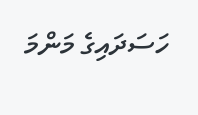ހަސަދައިގެ މަންމަ